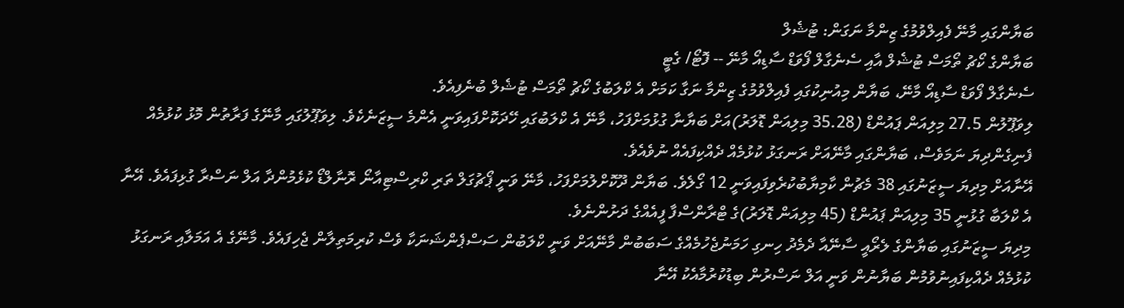ބަޔާންގައި މާނޭ ފެއިލްވުމުގެ ޒިންމާ ނަގަން: ޓުޝެލް
ބަޔާންގެ ކޯޗު ތޯމަސް ޓުޝެލް އާއި ސެނެގާލް ފޯވަޑް ސާޑިއޯ މާނޭ -- ފޮޓޯ/ ގެޓީ
ސެނެގާލް ފޯވަޑް ސާޑިއޯ މާނޭ، ބަޔާން މިއުނިކުގައި ފެއިލްވުމުގެ ޒިންމާ ނަގާ ކަމަށް އެ ކްލަބުގެ ކޯޗު ތޯމަސް ޓުޝެލް ބުނެފިއެވެ.
ލިވަޕޫލުން 27.5 މިލިއަން ޕައުންޑް (35.28 މިލިއަން ޑޮލަރު)އަށް ބަޔާނާ ގުޅުމަށްފަހު، މާނޭ އެ ކްލަބުގައި ހޭދަކޮށްފައިވަނީ އެންމެ ސީޒަނެކެވެ. ލިވަޕޫލުގައި މާނޭގެ ފަރާތުން މޮޅު ކުޅުމެއް ފެނިގެންދިޔަ ނަމަވެސް، ބަޔާންގައި މާނޭއަށް ރަނގަޅު ކުޅުމެއް ދެއްކިފައެއް ނުވެއެވެ.
އޭނާއަށް މިދިޔަ ސީޒަނުގައި 38 މެޗުން ކާމިޔާބުކުރެވިފައިވަނީ 12 ގޯލެވެ. ބަޔާން ދޫކޮށްލުމަށްފަހު، މާނޭ ވަނީ ޕޯޗުގަލް ތަރި ކްރިސްޓިއާނޯ ރޮނާލްޑޯ ކުޅެމުންދާ އަލް ނަސްރާ ގުޅިފައެވެ. އޭނާ އެ ކްލަބާ ގުޅުނީ 35 މިލިއަން ޕައުންޑް (45 މިލިއަން ޑޮލަރު)ގެ ޓްރާންސްފާ ފީއެއްގެ ދަށުންނެވެ.
މިދިޔަ ސީޒަނުގައި ބަޔާންގެ ލެރޯއީ ސާނޭއާ ދެމެދު ހިނގި ހަމަނުޖެހުމެއްގެ ސަބަބުން މާނޭއަށް ވަނީ ކްލަބުން ސަސްޕެންޝަނަކާ ވެސް ކުރިމަތިލާން ޖެހިފައެވެ. މާނޭގެ އެ އަމަލާއި ރަނގަޅު ކުޅުމެއް ދެއްކިފައިނުވުމުން ބަޔާނުން ވަނީ އަލް ނަސްރުން ބިޑުކުރުމާއެކު އޭނާ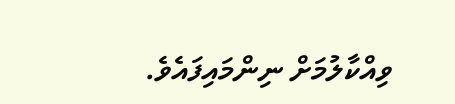ވިއްކާލުމަށް ނިންމައިފައެވެ.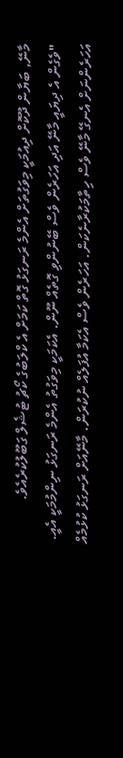މާނޭ, ބަޔާން ދޫކޮށް ދިއުމަކީ މިވަގުތަށް އެންމެ ރަނގަޅު ގޮތް ކަމަށް އެ ކްލަބުގެ ކޯޗު ޓުޝެލް ގަބޫލުކުރެއެވެ.
"ވެގެން އެ ދިޔައީ މާނޭ އަދި އަހަރެން ވެސް ބޭނުންވި ގޮތެއް ނޫން. އެކަމަކީ މިވަގުތު އެންމެ ރަނގަޅު ނިންމުމަކީ އެއީ. އަހަރެންނަށް އެނގޭ މާނޭ ވެސް ހިތާމަކުރާނެކަން. އަހަރެން ވެސް އެކަމާ އުފަލެއް ނުކުރަން. މާނޭއަށް ރަނގަޅު ކުޅުމެއް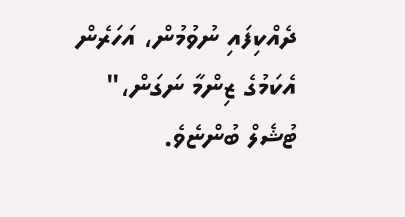ދެއްކިފައި ނުވުމުން، އަހަރެން އެކަމުގެ ޒިންމާ ނަގަން،" ޓުޝެލް ބުންޏެވެ.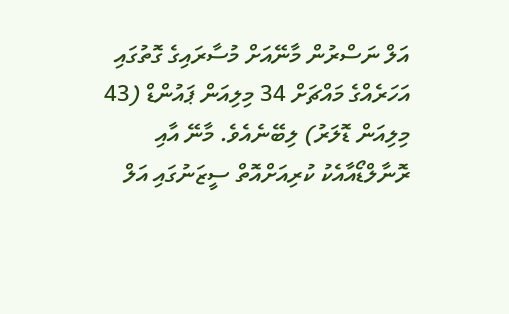އަލް ނަސްރުން މާނޭއަށް މުސާރައިގެ ގޮތުގައި އަހަރެއްގެ މައްޗަށް 34 މިލިއަން ޕައުންޑް (43 މިލިއަން ޑޮލަރު) ލިބޭނެއެވެ. މާނޭ އާއި ރޮނާލްޑޯއާއެކު ކުރިއަށްއޮތް ސީޒަނުގައި އަލް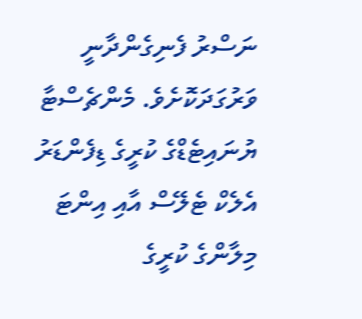ނަސްރު ފެނިގެންދާނީ ވަރުގަދަކޮށެވެ. މެންޗެސްޓާ ޔުނައިޓެޑްގެ ކުރީގެ ޑިފެންޑަރު އެލެކް ޓެލޭސް އާއި އިންޓަ މިލާންގެ ކުރީގެ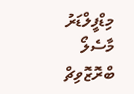މިޑްފީލްޑަރު މާސެލޯ ބްރޮޒޮވިޗް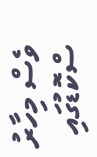ވެސް މިހާރު ސްކޮޑުގައި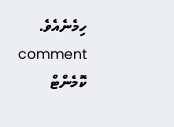ހިމެނެއެވެ.
comment ކޮމެންޓް